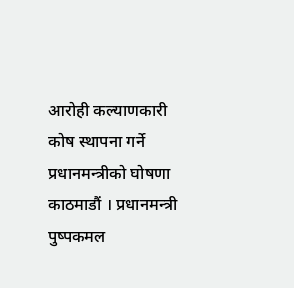आरोही कल्याणकारी कोष स्थापना गर्ने प्रधानमन्त्रीको घोषणा
काठमाडौं । प्रधानमन्त्री पुष्पकमल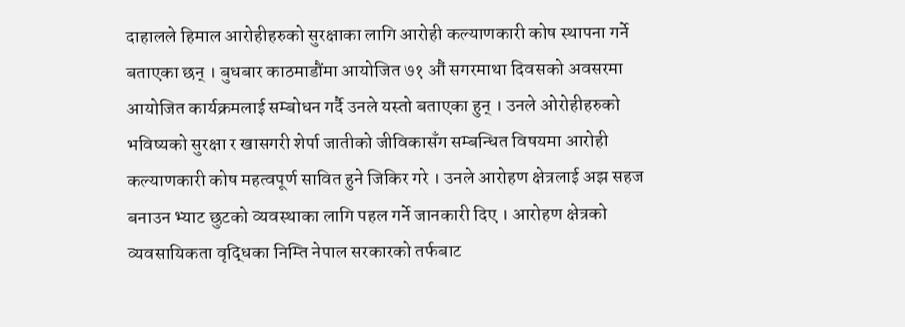दाहालले हिमाल आरोहीहरुको सुरक्षाका लागि आरोही कल्याणकारी कोष स्थापना गर्ने बताएका छन् । बुधबार काठमाडौंमा आयोजित ७१ औं सगरमाथा दिवसको अवसरमा आयोजित कार्यक्रमलाई सम्बोधन गर्दै उनले यस्तो बताएका हुन् । उनले ओरोहीहरुको भविष्यको सुरक्षा र खासगरी शेर्पा जातीको जीविकासँग सम्बन्धित विषयमा आरोही कल्याणकारी कोष महत्वपूर्ण सावित हुने जिकिर गरे । उनले आरोहण क्षेत्रलाई अझ सहज बनाउन भ्याट छुटको व्यवस्थाका लागि पहल गर्ने जानकारी दिए । आरोहण क्षेत्रको व्यवसायिकता वृद्धिका निम्ति नेपाल सरकारको तर्फबाट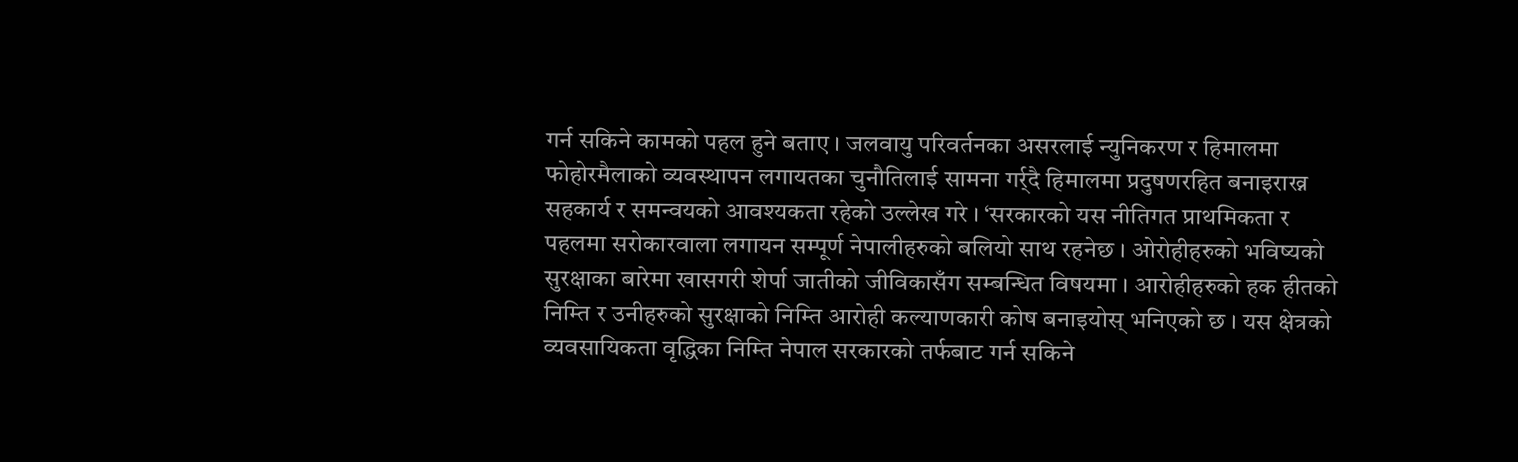गर्न सकिने कामको पहल हुने बताए । जलवायु परिवर्तनका असरलाई न्युनिकरण र हिमालमा फोहोरमैलाको व्यवस्थापन लगायतका चुनौतिलाई सामना गर्र्दै हिमालमा प्रदुषणरहित बनाइराख्न सहकार्य र समन्वयको आवश्यकता रहेको उल्लेख गरे । ‘सरकारको यस नीतिगत प्राथमिकता र पहलमा सरोकारवाला लगायन सम्पूर्ण नेपालीहरुको बलियो साथ रहनेछ । ओरोहीहरुको भविष्यको सुरक्षाका बारेमा खासगरी शेर्पा जातीको जीविकासँग सम्बन्धित विषयमा । आरोहीहरुको हक हीतको निम्ति र उनीहरुको सुरक्षाको निम्ति आरोही कल्याणकारी कोष बनाइयोस् भनिएको छ । यस क्षेत्रको व्यवसायिकता वृद्धिका निम्ति नेपाल सरकारको तर्फबाट गर्न सकिने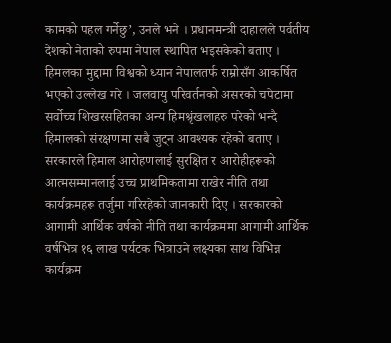कामको पहल गर्नेछु’, उनले भने । प्रधानमन्त्री दाहालले पर्वतीय देशको नेताको रुपमा नेपाल स्थापित भइसकेको बताए । हिमलका मुद्दामा विश्वको ध्यान नेपालतर्फ राम्रोसँग आकर्षित भएको उल्लेख गरे । जलवायु परिवर्तनको असरको चपेटामा सर्वोच्च शिखरसहितका अन्य हिमश्रृंखलाहरु परेको भन्दै हिमालको संरक्षणमा सबै जुट्न आवश्यक रहेको बताए । सरकारले हिमाल आरोहणलाई सुरक्षित र आरोहीहरूको आत्मसम्मानलाई उच्च प्राथमिकतामा राखेर नीति तथा कार्यक्रमहरू तर्जुमा गरिरहेको जानकारी दिए । सरकारको आगामी आर्थिक वर्षको नीति तथा कार्यक्रममा आगामी आर्थिक वर्षभित्र १६ लाख पर्यटक भित्राउने लक्ष्यका साथ विभिन्न कार्यक्रम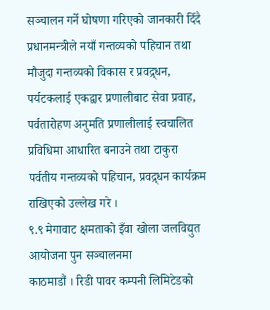सञ्चालन गर्ने घोषणा गरिएको जानकारी दिँदै प्रधानमन्त्रीले नयाँ गन्तव्यको पहिचान तथा मौजुदा गन्तव्यको विकास र प्रवद्र्धन, पर्यटकलाई एकद्वार प्रणालीबाट सेवा प्रवाह, पर्वतारोहण अनुमति प्रणालीलाई स्वचालित प्रविधिमा आधारित बनाउने तथा टाकुरा पर्वतीय गन्तव्यको पहिचान, प्रवद्र्धन कार्यक्रम राखिएको उल्लेख गरे ।
९.९ मेगावाट क्षमताको इँवा खोला जलविद्युत आयोजना पुन सञ्चालनमा
काठमाडौं । रिडी पावर कम्पनी लिमिटेडको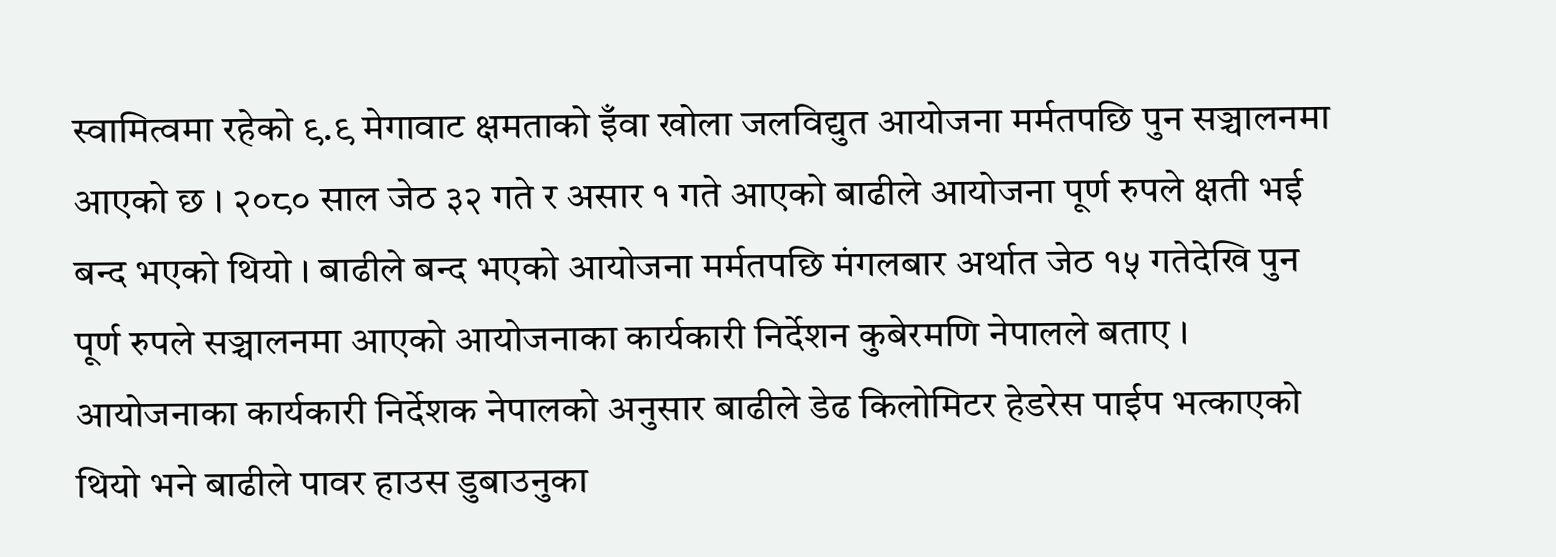स्वामित्वमा रहेको ९.९ मेगावाट क्षमताको इँवा खोला जलविद्युत आयोजना मर्मतपछि पुन सञ्चालनमा आएको छ । २०८० साल जेठ ३२ गते र असार १ गते आएको बाढीले आयोजना पूर्ण रुपले क्षती भई बन्द भएको थियो । बाढीले बन्द भएको आयोजना मर्मतपछि मंगलबार अर्थात जेठ १५ गतेदेखि पुन पूर्ण रुपले सञ्चालनमा आएको आयोजनाका कार्यकारी निर्देशन कुबेरमणि नेपालले बताए । आयोजनाका कार्यकारी निर्देशक नेपालको अनुसार बाढीले डेढ किलोमिटर हेडरेस पाईप भत्काएको थियो भने बाढीले पावर हाउस डुबाउनुका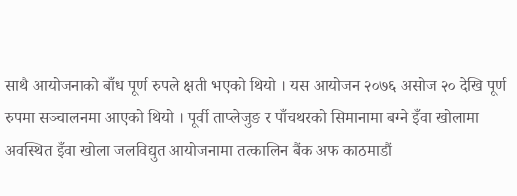साथै आयोजनाको बाँध पूर्ण रुपले क्षती भएको थियो । यस आयोजन २०७६ असोज २० देखि पूर्ण रुपमा सञ्चालनमा आएको थियो । पूर्वी ताप्लेजुङ र पाँचथरको सिमानामा बग्ने इँवा खोलामा अवस्थित इँवा खोला जलविद्युत आयोजनामा तत्कालिन बैंक अफ काठमाडौं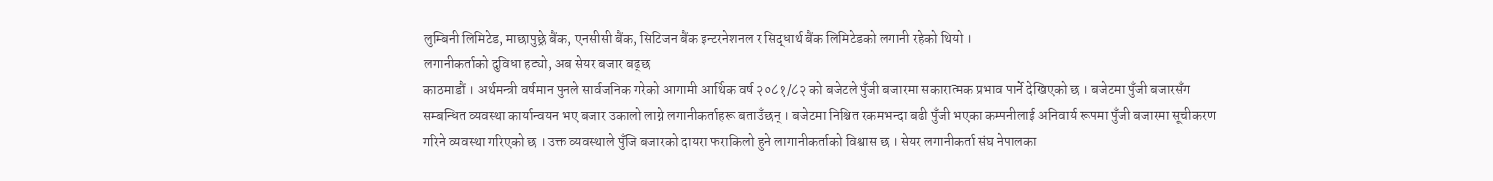लुम्बिनी लिमिटेड, माछापुछ्रे बैंक, एनसीसी बैंक, सिटिजन बैंक इन्टरनेशनल र सिद्धार्थ बैंक लिमिटेडको लगानी रहेको थियो ।
लगानीकर्ताको दुविधा हट्यो, अब सेयर बजार बढ्छ
काठमाडौं । अर्थमन्त्री वर्षमान पुनले सार्वजनिक गरेको आगामी आर्थिक वर्ष २०८१/८२ को बजेटले पुँजी बजारमा सकारात्मक प्रभाव पार्ने देखिएको छ । बजेटमा पुँजी बजारसँग सम्बन्धित व्यवस्था कार्यान्वयन भए बजार उकालो लाग्ने लगानीकर्ताहरू बताउँछन् । बजेटमा निश्चित रकमभन्दा बढी पुँजी भएका कम्पनीलाई अनिवार्य रूपमा पुँजी बजारमा सूचीकरण गरिने व्यवस्था गरिएको छ । उक्त व्यवस्थाले पुँजि बजारको दायरा फराकिलो हुने लागानीकर्ताको विश्वास छ । सेयर लगानीकर्ता संघ नेपालका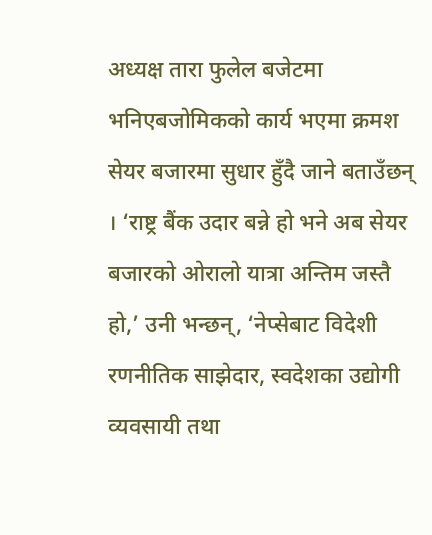अध्यक्ष तारा फुलेल बजेटमा भनिएबजोमिकको कार्य भएमा क्रमश सेयर बजारमा सुधार हुँदै जाने बताउँछन् । ‘राष्ट्र बैंक उदार बन्ने हो भने अब सेयर बजारको ओरालो यात्रा अन्तिम जस्तै हो,’ उनी भन्छन्, ‘नेप्सेबाट विदेशी रणनीतिक साझेदार, स्वदेशका उद्योगी व्यवसायी तथा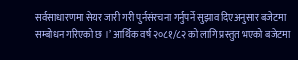सर्वसाधारणमा सेयर जारी गरी पुर्नसंरचना गर्नुपर्ने सुझाव दिएअनुसार बजेटमा सम्बोधन गरिएको छ ।’ आर्थिक वर्ष २०८१/८२ को लागि प्रस्तुत भएको बजेटमा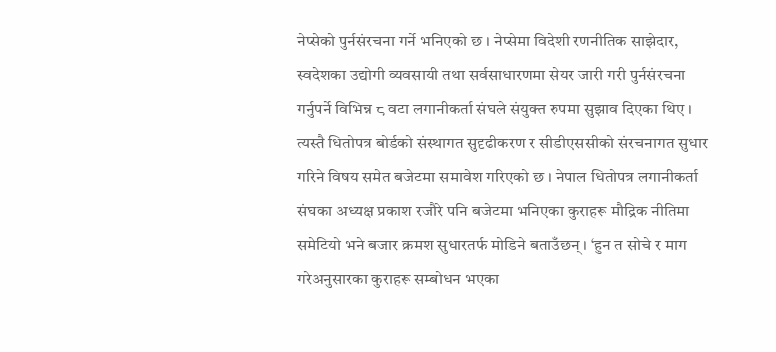नेप्सेको पुर्नसंरचना गर्ने भनिएको छ । नेप्सेमा विदेशी रणनीतिक साझेदार, स्वदेशका उद्योगी व्यवसायी तथा सर्वसाधारणमा सेयर जारी गरी पुर्नसंरचना गर्नुपर्ने विभिन्न ८ वटा लगानीकर्ता संघले संयुक्त रुपमा सुझाव दिएका थिए । त्यस्तै धितोपत्र बोर्डको संस्थागत सुदृढीकरण र सीडीएससीको संरचनागत सुधार गरिने विषय समेत बजेटमा समावेश गरिएको छ । नेपाल धितोपत्र लगानीकर्ता संघका अध्यक्ष प्रकाश रजौरे पनि बजेटमा भनिएका कुराहरू मौद्रिक नीतिमा समेटियो भने बजार क्रमश सुधारतर्फ मोडिने बताउँछन् । ‘हुन त सोचे र माग गरेअनुसारका कुराहरू सम्बोधन भएका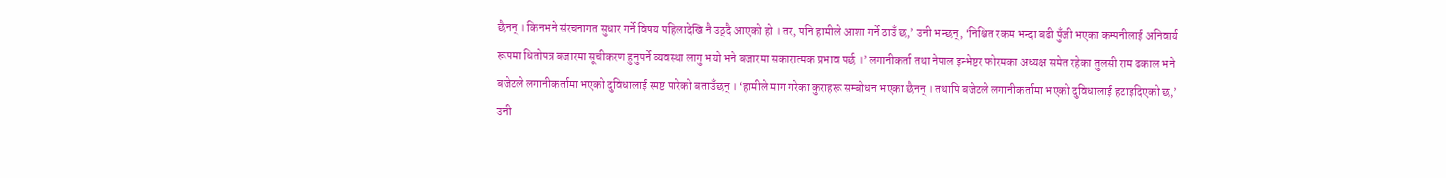छैनन् । किनभने संरचनागत सुधार गर्ने विषय पहिलादेखि नै उठ्दै आएको हो । तर, पनि हामीले आशा गर्ने ठाउँ छ,’ उनी भन्छन्, ‘निश्चित रकम भन्दा बढी पुँजी भएका कम्पनीलाई अनिवार्य रूपमा धितोपत्र बजारमा सूचीकरण हुनुपर्ने व्यवस्था लागु भयो भने बजारमा सकारात्मक प्रभाव पर्छ ।’ लगानीकर्ता तथा नेपाल इन्भेष्टर फोरमका अध्यक्ष समेत रहेका तुलसी राम ढकाल भने बजेटले लगानीकर्तामा भएको दुविधालाई स्पष्ट पारेको बताउँछन् । ‘हामीले माग गरेका कुराहरू सम्बोधन भएका छैनन् । तथापि बजेटले लगानीकर्तामा भएको दुविधालाई हटाइदिएको छ,’ उनी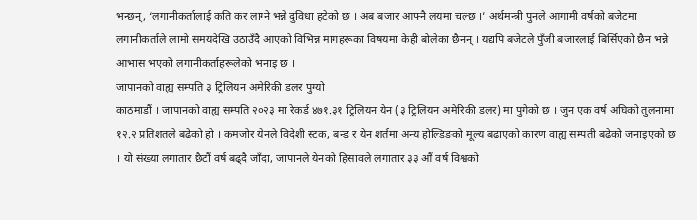भन्छन्, ‘लगानीकर्तालाई कति कर लाग्ने भन्ने दुविधा हटेको छ । अब बजार आफ्नै लयमा चल्छ ।’ अर्थमन्त्री पुनले आगामी वर्षको बजेटमा लगानीकर्ताले लामो समयदेखि उठाउँदै आएको विभिन्न मागहरूका विषयमा केही बोलेका छैनन् । यद्यपि बजेटले पुँजी बजारलाई बिर्सिएको छैन भन्ने आभास भएको लगानीकर्ताहरूलेको भनाइ छ ।
जापानको वाह्य सम्पति ३ ट्रिलियन अमेरिकी डलर पुग्यो
काठमाडौं । जापानको वाह्य सम्पति २०२३ मा रेकर्ड ४७१.३१ ट्रिलियन येन (३ ट्रिलियन अमेरिकी डलर) मा पुगेको छ । जुन एक वर्ष अघिको तुलनामा १२.२ प्रतिशतले बढेको हो । कमजोर येनले विदेशी स्टक, बन्ड र येन शर्तमा अन्य होल्डिङको मूल्य बढाएको कारण वाह्य सम्पती बढेको जनाइएको छ । यो संख्या लगातार छैटौं वर्ष बढ्दै जाँदा, जापानले येनको हिसावले लगातार ३३ औं वर्ष विश्वको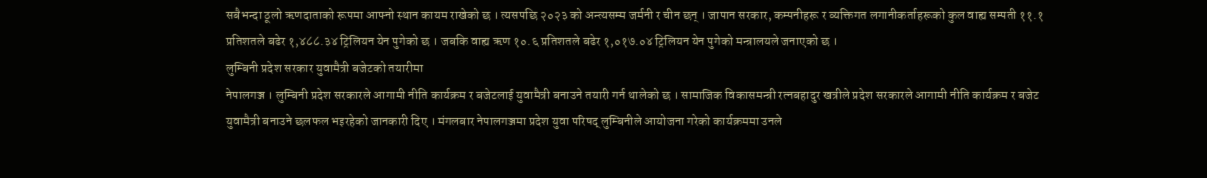सबैभन्दा ठूलो ऋणदाताको रूपमा आफ्नो स्थान कायम राखेको छ । त्यसपछि २०२३ को अन्त्यसम्म जर्मनी र चीन छन् । जापान सरकार, कम्पनीहरू र व्यक्तिगत लगानीकर्ताहरूको कुल वाह्य सम्पती ११.१ प्रतिशतले बढेर १,४८८.३४ ट्रिलियन येन पुगेको छ । जबकि वाह्य ऋण १०.६ प्रतिशतले बढेर १,०१७.०४ ट्रिलियन येन पुगेको मन्त्रालयले जनाएको छ ।
लुम्बिनी प्रदेश सरकार युवामैत्री बजेटको तयारीमा
नेपालगञ्ज । लुम्बिनी प्रदेश सरकारले आगामी नीति कार्यक्रम र बजेटलाई युवामैत्री बनाउने तयारी गर्न थालेको छ । सामाजिक विकासमन्त्री रत्नबहादुर खत्रीले प्रदेश सरकारले आगामी नीति कार्यक्रम र बजेट युवामैत्री बनाउने छलफल भइरहेको जानकारी दिए । मंगलबार नेपालगञ्जमा प्रदेश युवा परिषद् लुम्बिनीले आयोजना गरेको कार्यक्रममा उनले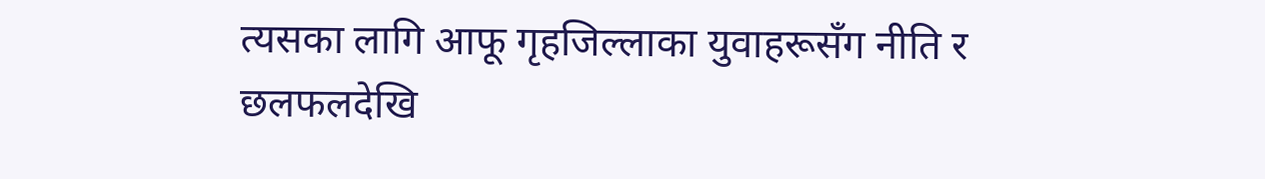त्यसका लागि आफू गृहजिल्लाका युवाहरूसँग नीति र छलफलदेखि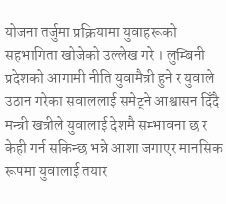योजना तर्जुमा प्रक्रियामा युवाहरूको सहभागिता खोजेको उल्लेख गरे । लुम्बिनी प्रदेशको आगामी नीति युवामैत्री हुने र युवाले उठान गरेका सवाललाई समेट्ने आश्वासन दिँदै मन्त्री खत्रीले युवालाई देशमै सम्भावना छ र केही गर्न सकिन्छ भन्ने आशा जगाएर मानसिक रूपमा युवालाई तयार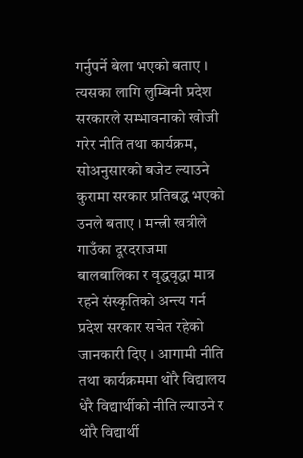गर्नुपर्ने बेला भएको बताए । त्यसका लागि लुम्बिनी प्रदेश सरकारले सम्भावनाको खोजी गरेर नीति तथा कार्यक्रम, सोअनुसारको बजेट ल्याउने कुरामा सरकार प्रतिबद्ध भएको उनले बताए । मन्त्री खत्रीले गाउँका दूरदराजमा बालबालिका र वृद्धवृद्धा मात्र रहने संस्कृतिको अन्त्य गर्न प्रदेश सरकार सचेत रहेको जानकारी दिए । आगामी नीति तथा कार्यक्रममा थोरै विद्यालय धेरै विद्यार्थीको नीति ल्याउने र थोरै विद्यार्थी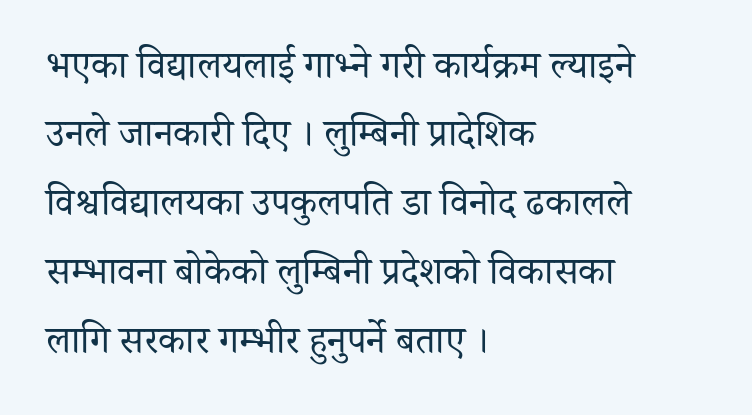भएका विद्यालयलाई गाभ्ने गरी कार्यक्रम ल्याइने उनले जानकारी दिए । लुम्बिनी प्रादेशिक विश्वविद्यालयका उपकुलपति डा विनोद ढकालले सम्भावना बोकेको लुम्बिनी प्रदेशको विकासका लागि सरकार गम्भीर हुनुपर्ने बताए ।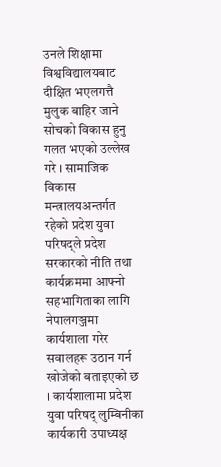उनले शिक्षामा विश्वविद्यालयबाट दीक्षित भएलगत्तै मुलुक बाहिर जाने सोचको विकास हुनु गलत भएको उल्लेख गरे । सामाजिक विकास मन्त्रालयअन्तर्गत रहेको प्रदेश युवा परिषद्ले प्रदेश सरकारको नीति तथा कार्यक्रममा आफ्नो सहभागिताका लागि नेपालगञ्जमा कार्यशाला गरेर सवालहरू उठान गर्न खोजेको बताइएको छ । कार्यशालामा प्रदेश युवा परिषद् लुम्बिनीका कार्यकारी उपाध्यक्ष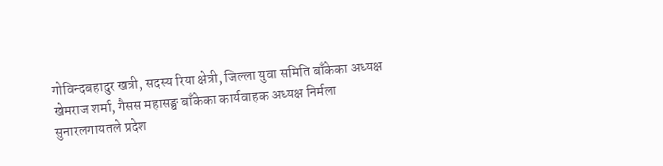गोविन्दबहादुर खत्री, सदस्य रिया क्षेत्री, जिल्ला युवा समिति बाँकेका अध्यक्ष खेमराज शर्मा, गैसस महासङ्घ बाँकेका कार्यवाहक अध्यक्ष निर्मला सुनारलगायतले प्रदेश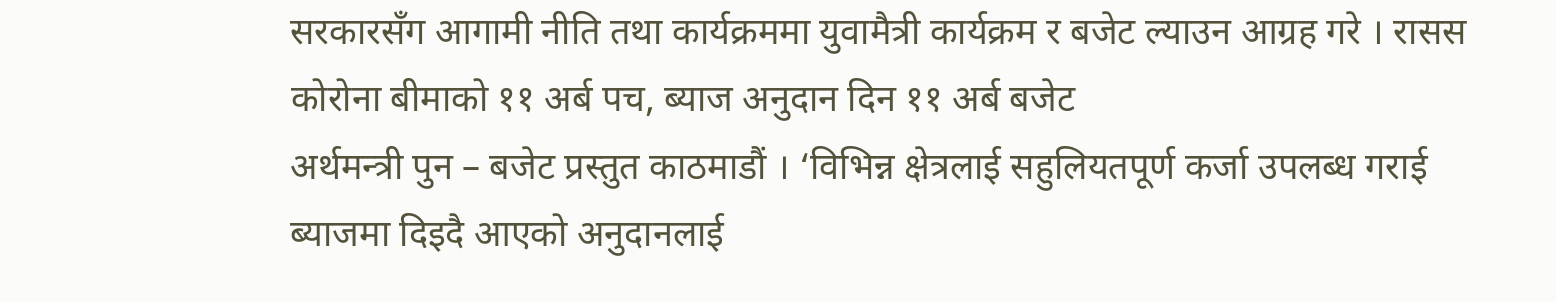सरकारसँग आगामी नीति तथा कार्यक्रममा युवामैत्री कार्यक्रम र बजेट ल्याउन आग्रह गरे । रासस
कोरोना बीमाको ११ अर्ब पच, ब्याज अनुदान दिन ११ अर्ब बजेट
अर्थमन्त्री पुन – बजेट प्रस्तुत काठमाडौं । ‘विभिन्न क्षेत्रलाई सहुलियतपूर्ण कर्जा उपलब्ध गराई ब्याजमा दिइदै आएको अनुदानलाई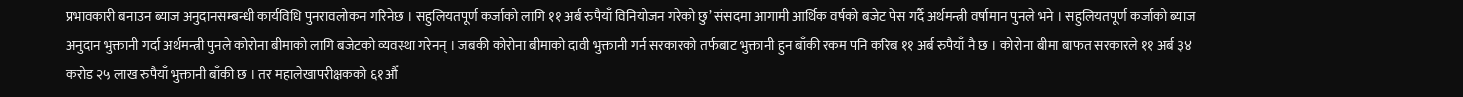प्रभावकारी बनाउन ब्याज अनुदानसम्बन्धी कार्यविधि पुनरावलोकन गरिनेछ । सहुलियतपूर्ण कर्जाको लागि ११ अर्ब रुपैयाँ विनियोजन गरेको छु’ संसदमा आगामी आर्थिक वर्षको बजेट पेस गर्दै अर्थमन्त्री वर्षामान पुनले भने । सहुलियतपूर्ण कर्जाको ब्याज अनुदान भुक्तानी गर्दा अर्थमन्त्री पुनले कोरोना बीमाको लागि बजेटको व्यवस्था गरेनन् । जबकी कोरोना बीमाको दावी भुक्तानी गर्न सरकारको तर्फबाट भुक्तानी हुन बाँकी रकम पनि करिब ११ अर्ब रुपैयाँ नै छ । कोरोना बीमा बाफत सरकारले ११ अर्ब ३४ करोड २५ लाख रुपैयाँ भुक्तानी बाँकी छ । तर महालेखापरीक्षकको ६१औँ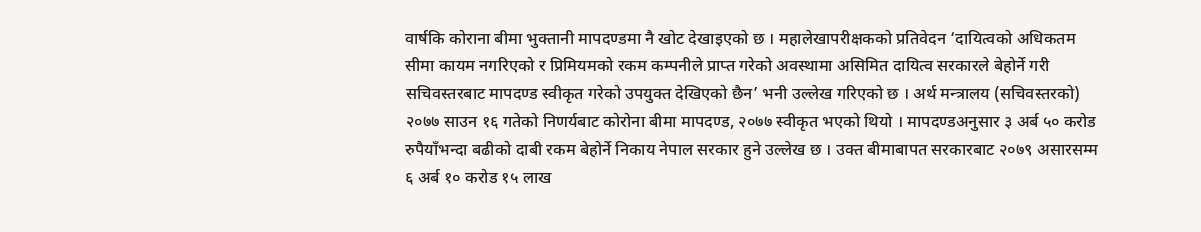वार्षकि कोराना बीमा भुक्तानी मापदण्डमा नै खोट देखाइएको छ । महालेखापरीक्षकको प्रतिवेदन ‘दायित्वको अधिकतम सीमा कायम नगरिएको र प्रिमियमको रकम कम्पनीले प्राप्त गरेको अवस्थामा असिमित दायित्व सरकारले बेहोर्ने गरी सचिवस्तरबाट मापदण्ड स्वीकृत गरेको उपयुक्त देखिएको छैन’ भनी उल्लेख गरिएको छ । अर्थ मन्त्रालय (सचिवस्तरको) २०७७ साउन १६ गतेको निणर्यबाट कोरोना बीमा मापदण्ड, २०७७ स्वीकृत भएको थियो । मापदण्डअनुसार ३ अर्ब ५० करोड रुपैयाँभन्दा बढीको दाबी रकम बेहोर्ने निकाय नेपाल सरकार हुने उल्लेख छ । उक्त बीमाबापत सरकारबाट २०७९ असारसम्म ६ अर्ब १० करोड १५ लाख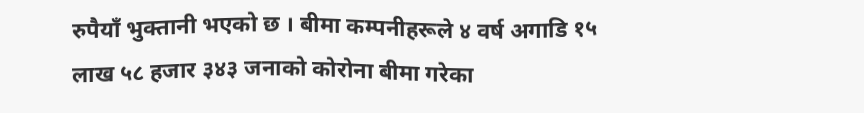रुपैयाँ भुक्तानी भएको छ । बीमा कम्पनीहरूले ४ वर्ष अगाडि १५ लाख ५८ हजार ३४३ जनाको कोरोना बीमा गरेका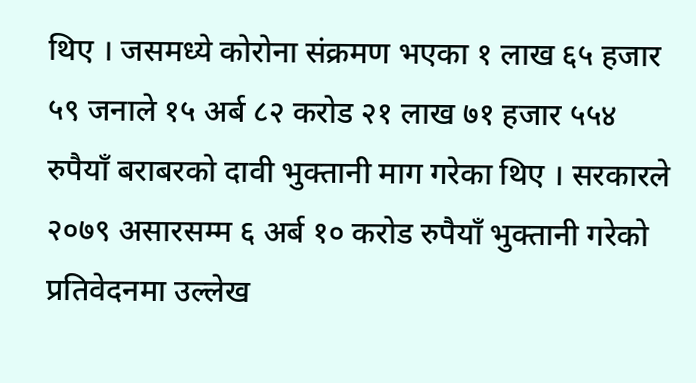थिए । जसमध्ये कोरोना संक्रमण भएका १ लाख ६५ हजार ५९ जनाले १५ अर्ब ८२ करोड २१ लाख ७१ हजार ५५४ रुपैयाँ बराबरको दावी भुक्तानी माग गरेका थिए । सरकारले २०७९ असारसम्म ६ अर्ब १० करोड रुपैयाँ भुक्तानी गरेको प्रतिवेदनमा उल्लेख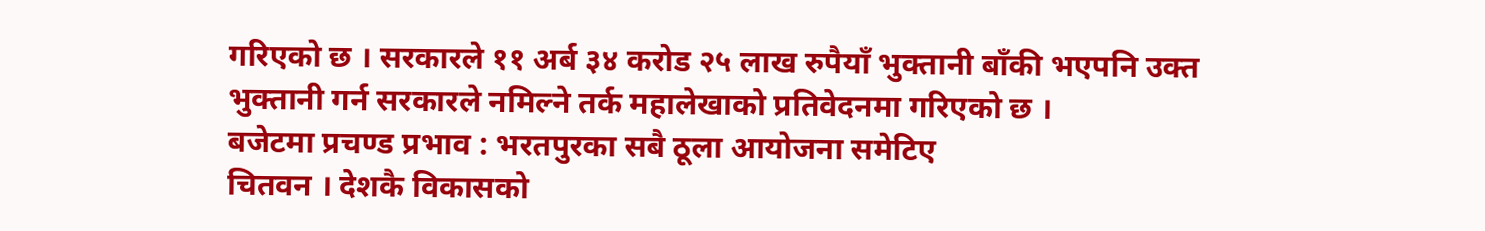गरिएको छ । सरकारले ११ अर्ब ३४ करोड २५ लाख रुपैयाँ भुक्तानी बाँकी भएपनि उक्त भुक्तानी गर्न सरकारले नमिल्ने तर्क महालेखाको प्रतिवेदनमा गरिएको छ ।
बजेटमा प्रचण्ड प्रभाव : भरतपुरका सबै ठूला आयोजना समेटिए
चितवन । देशकै विकासको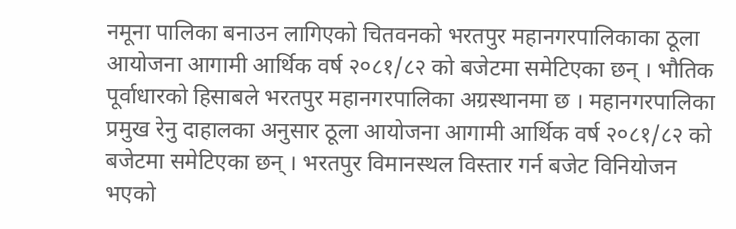नमूना पालिका बनाउन लागिएको चितवनको भरतपुर महानगरपालिकाका ठूला आयोजना आगामी आर्थिक वर्ष २०८१/८२ को बजेटमा समेटिएका छन् । भौतिक पूर्वाधारको हिसाबले भरतपुर महानगरपालिका अग्रस्थानमा छ । महानगरपालिका प्रमुख रेनु दाहालका अनुसार ठूला आयोजना आगामी आर्थिक वर्ष २०८१/८२ को बजेटमा समेटिएका छन् । भरतपुर विमानस्थल विस्तार गर्न बजेट विनियोजन भएको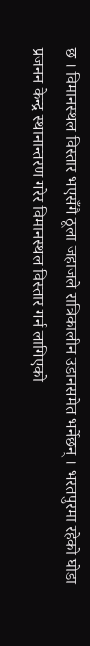छ । विमानस्थल विस्तार भएसँगै ठूला जहाजले रात्रिकालीन उडानसमेत भर्नेछन् । भरतपुरमा रहेको घोडा प्रजनन केन्द्र स्थानान्तरण गरेर विमानस्थल विस्तार गर्न लागिएको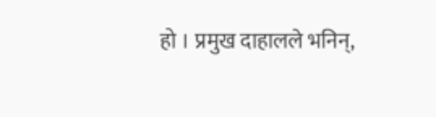हो । प्रमुख दाहालले भनिन्,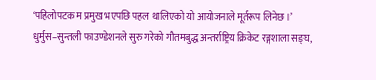‘पहिलोपटक म प्रमुख भएपछि पहल थालिएको यो आयोजनाले मूर्तरूप लिनेछ ।’ धुर्मुस–सुन्तली फाउण्डेशनले सुरु गरेको गौतमबुद्ध अन्तर्राष्ट्रिय क्रिकेट रङ्गशाला सङ्घ,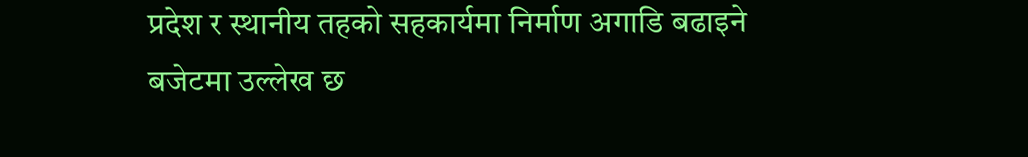प्रदेश र स्थानीय तहको सहकार्यमा निर्माण अगाडि बढाइने बजेटमा उल्लेख छ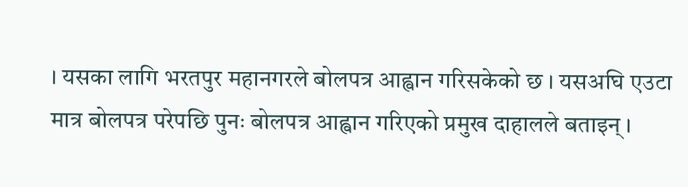। यसका लागि भरतपुर महानगरले बोलपत्र आह्वान गरिसकेको छ । यसअघि एउटा मात्र बोलपत्र परेपछि पुनः बोलपत्र आह्वान गरिएको प्रमुख दाहालले बताइन् ।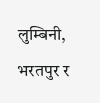लुम्बिनी, भरतपुर र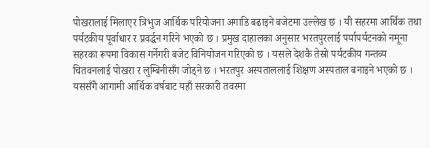पोखरालाई मिलाएर त्रिभुज आर्थिक परियोजना अगाडि बढाइने बजेटमा उल्लेख छ । यी सहरमा आर्थिक तथा पर्यटकीय पूर्वाधार र प्रवर्द्धन गरिने भएको छ । प्रमुख दाहालका अनुसार भरतपुरलाई पर्यापर्यटनको नमूना सहरका रूपमा विकास गर्नेगरी बजेट विनियोजन गरिएको छ । यसले देशकै तेस्रो पर्यटकीय गन्तव्य चितवनलाई पोखरा र लुम्बिनीसँग जोड्ने छ । भरतपुर अस्पताललाई शिक्षण अस्पताल बनाइने भएको छ । यससँगै आगामी आर्थिक वर्षबाट यहाँ सरकारी तवरमा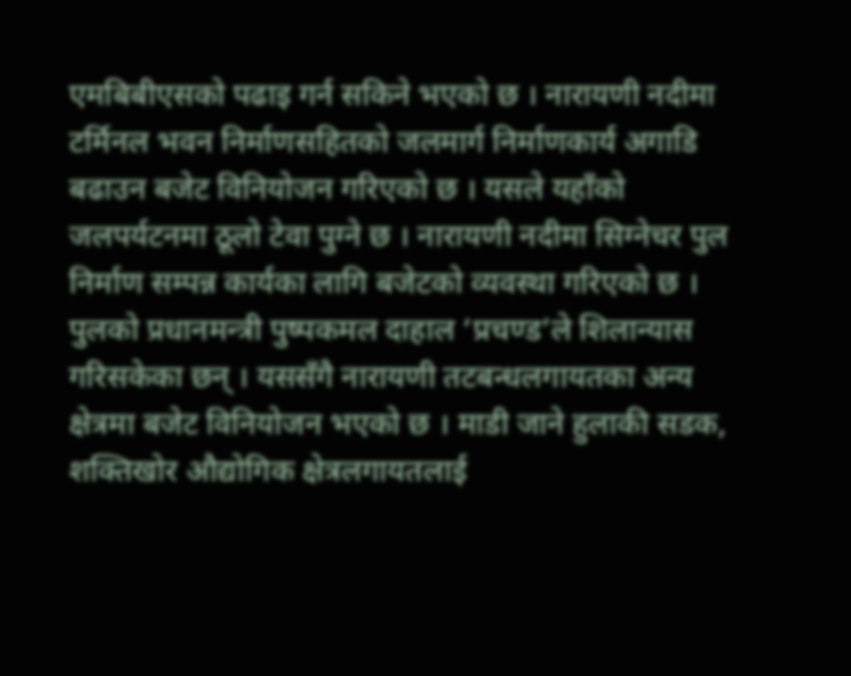एमबिबीएसको पढाइ गर्न सकिने भएको छ । नारायणी नदीमा टर्मिनल भवन निर्माणसहितको जलमार्ग निर्माणकार्य अगाडि बढाउन बजेट विनियोजन गरिएको छ । यसले यहाँको जलपर्यटनमा ठूलो टेवा पुग्ने छ । नारायणी नदीमा सिग्नेचर पुल निर्माण सम्पन्न कार्यका लागि बजेटको व्यवस्था गरिएको छ । पुलको प्रधानमन्त्री पुष्पकमल दाहाल ‘प्रचण्ड’ले शिलान्यास गरिसकेका छन् । यससँगै नारायणी तटबन्धलगायतका अन्य क्षेत्रमा बजेट विनियोजन भएको छ । माडी जाने हुलाकी सडक, शक्तिखोर औद्योगिक क्षेत्रलगायतलाई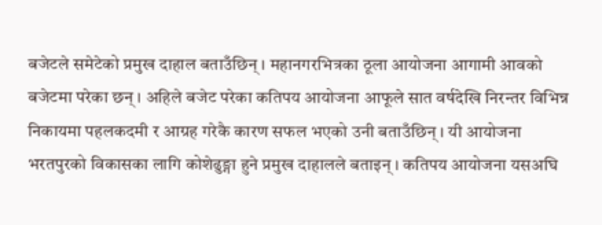बजेटले समेटेको प्रमुख दाहाल बताउँछिन् । महानगरभित्रका ठूला आयोजना आगामी आवको बजेटमा परेका छन् । अहिले बजेट परेका कतिपय आयोजना आफूले सात वर्षदेखि निरन्तर विभिन्न निकायमा पहलकदमी र आग्रह गरेकै कारण सफल भएको उनी बताउँछिन् । यी आयोजना भरतपुरको विकासका लागि कोशेढुङ्गा हुने प्रमुख दाहालले बताइन् । कतिपय आयोजना यसअघि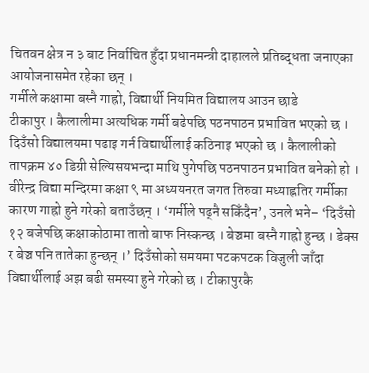चितवन क्षेत्र न ३ बाट निर्वाचित हुँदा प्रधानमन्त्री दाहालले प्रतिब्द्धता जनाएका आयोजनासमेत रहेका छन् ।
गर्मीले कक्षामा बस्नै गाह्रो, विद्यार्थी नियमित विद्यालय आउन छाडे
टीकापुर । कैलालीमा अत्यधिक गर्मी बढेपछि पठनपाठन प्रभावित भएको छ । दिउँसो विद्यालयमा पढाइ गर्न विद्यार्थीलाई कठिनाइ भएको छ । कैलालीको तापक्रम ४० डिग्री सेल्यिसयभन्दा माथि पुगेपछि पठनपाठन प्रभावित बनेको हो । वीरेन्द्र विद्या मन्दिरमा कक्षा ९ मा अध्ययनरत जगत तिरुवा मध्याह्नतिर गर्मीका कारण गाह्रो हुने गरेको बताउँछन् । ‘गर्मीले पढ्नै सकिँदैन’, उनले भने– ‘दिउँसो १२ बजेपछि कक्षाकोठामा तातो बाफ निस्कन्छ । बेञ्चमा बस्नै गाह्रो हुन्छ । डेक्स र बेञ्च पनि तातेका हुन्छन् ।’ दिउँसोको समयमा पटकपटक विजुली जाँदा विद्यार्थीलाई अझ बढी समस्या हुने गरेको छ । टीकापुरकै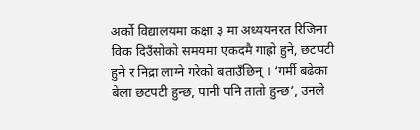अर्को विद्यालयमा कक्षा ३ मा अध्ययनरत रिजिना विक दिउँसोको समयमा एकदमै गाह्रो हुने, छटपटी हुने र निद्रा लाग्ने गरेको बताउँछिन् । ‘गर्मी बढेका बेला छटपटी हुन्छ, पानी पनि तातो हुन्छ’, उनले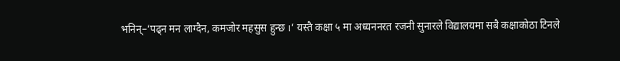भनिन्–’पढ्न मन लाग्दैन, कमजोर महसुस हुन्छ ।’ यस्तै कक्षा ५ मा अध्यननरत रजनी सुनारले विद्यालयमा सबै कक्षाकोठा टिनले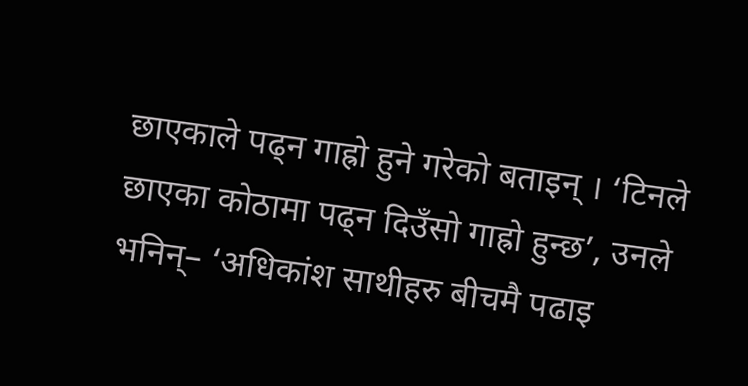छाएकाले पढ्न गाह्रो हुने गरेको बताइन् । ‘टिनले छाएका कोठामा पढ्न दिउँसो गाह्रो हुन्छ’, उनले भनिन्– ‘अधिकांश साथीहरु बीचमै पढाइ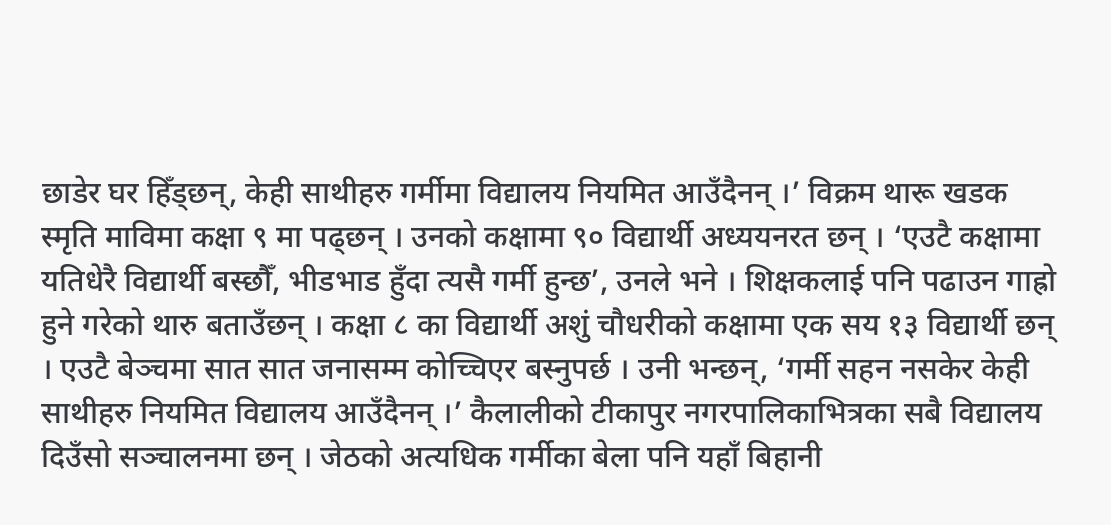छाडेर घर हिँड्छन्, केही साथीहरु गर्मीमा विद्यालय नियमित आउँदैनन् ।’ विक्रम थारू खडक स्मृति माविमा कक्षा ९ मा पढ्छन् । उनको कक्षामा ९० विद्यार्थी अध्ययनरत छन् । ‘एउटै कक्षामा यतिधेरै विद्यार्थी बस्छौँ, भीडभाड हुँदा त्यसै गर्मी हुन्छ’, उनले भने । शिक्षकलाई पनि पढाउन गाह्रो हुने गरेको थारु बताउँछन् । कक्षा ८ का विद्यार्थी अशुं चौधरीको कक्षामा एक सय १३ विद्यार्थी छन् । एउटै बेञ्चमा सात सात जनासम्म कोच्चिएर बस्नुपर्छ । उनी भन्छन्, ‘गर्मी सहन नसकेर केही साथीहरु नियमित विद्यालय आउँदैनन् ।’ कैलालीको टीकापुर नगरपालिकाभित्रका सबै विद्यालय दिउँसो सञ्चालनमा छन् । जेठको अत्यधिक गर्मीका बेला पनि यहाँ बिहानी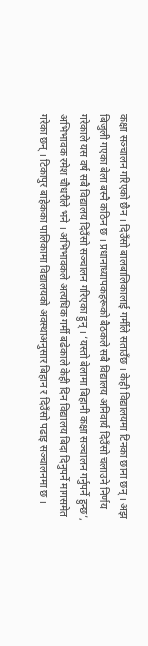कक्षा सञ्चालन गरिएको छैन । दिउँसो बालबालिकालाई गर्मीले सताउँछ । केही विद्यालयमा टिनका छाना छन् । अझ बिजुली गएका बेला बस्नै कठिन छ । प्रधानाध्यापकहरूको बैठकले सबै विद्यालय अनिवार्य दिउँसो चलाउने निर्णय गरेकाले यस वर्ष सबै विद्यालय दिउँसो सञ्चालन गरिएका हुन् । ‘यस्तो बेलामा बिहानी कक्षा सञ्चालन गर्नुपर्ने हुन्छ’, अभिभावक रमेश चौधरीले भने । अभिभावकले अत्यधिक गर्मी बढेकाले केही दिन विद्यालय बिदा दिनुपर्ने मागसमेत गरेका छन् । टिकापुर बाहेकका पालिकामा विद्यालयको अवस्थाअनुसार बिहान र दिउँसो पढाइ सञ्चालनमा छ ।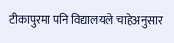टीकापुरमा पनि विद्यालयले चाहेअनुसार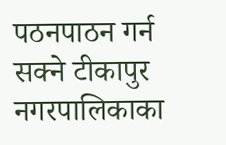पठनपाठन गर्न सक्ने टीकापुर नगरपालिकाका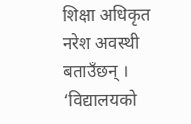शिक्षा अधिकृत नरेश अवस्थी बताउँछन् । ‘विद्यालयको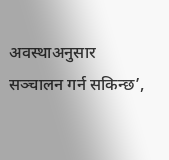अवस्थाअनुसार सञ्चालन गर्न सकिन्छ’,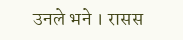उनले भने । रासस